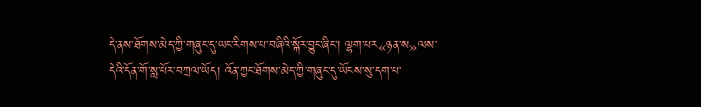དེ་ནས་ཐོགས་མེད་ཀྱི་གཞུང་དུ་ཡང་རིགས་པ་བཞིའི་སྐོར་བྱུང་ཞིང་། ལྷག་པར«ཉན་ས»ལས་དེའི་དོན་གོ་སླ་པོར་བཀྲལ་ཡོད། འོན་ཀྱང་ཐོགས་མེད་ཀྱི་གཞུང་དུ་ཡོངས་སུ་དག་པ་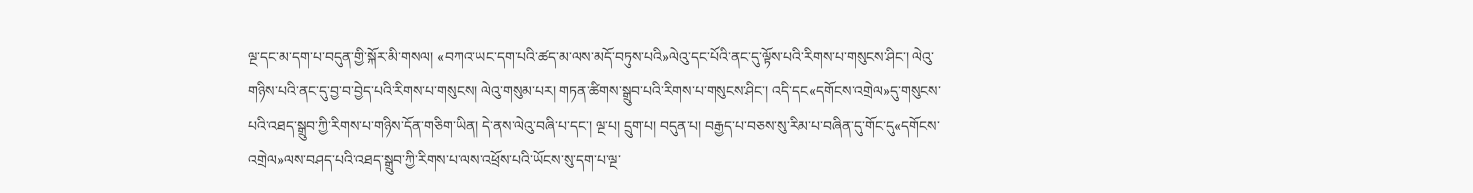ལྔ་དང་མ་དག་པ་བདུན་གྱི་སྐོར་མི་གསལ། «བཀའ་ཡང་དག་པའི་ཚད་མ་ལས་མདོ་བཏུས་པའི»ལེའུ་དང་པོའི་ནང་དུ་ལྟོས་པའི་རིགས་པ་གསུངས་ཤིང་། ལེའུ་གཉིས་པའི་ནང་དུ་བྱ་བ་བྱེད་པའི་རིགས་པ་གསུངས། ལེའུ་གསུམ་པར། གཏན་ཚིགས་སྒྲུབ་པའི་རིགས་པ་གསུངས་ཤིང་། འདི་དང«དགོངས་འགྲེལ»དུ་གསུངས་པའི་འཐད་སྒྲུབ་ཀྱི་རིགས་པ་གཉིས་དོན་གཅིག་ཡིན། དེ་ནས་ལེའུ་བཞི་པ་དང་། ལྔ་པ། དྲུག་པ། བདུན་པ། བརྒྱད་པ་བཅས་སུ་རིམ་པ་བཞིན་དུ་གོང་དུ«དགོངས་འགྲེལ»ལས་བཤད་པའི་འཐད་སྒྲུབ་ཀྱི་རིགས་པ་ལས་འཕྲོས་པའི་ཡོངས་སུ་དག་པ་ལྔ་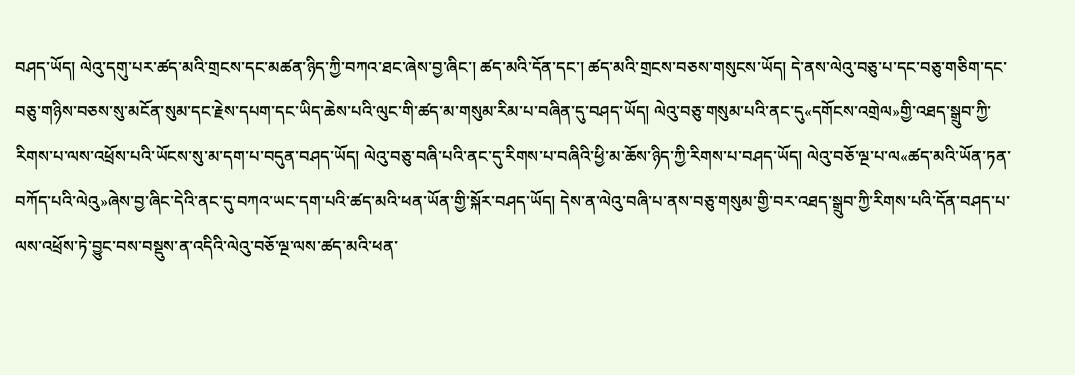བཤད་ཡོད། ལེའུ་དགུ་པར་ཚད་མའི་གྲངས་དང་མཚན་ཉིད་ཀྱི་བཀའ་ཐང་ཞེས་བྱ་ཞིང་། ཚད་མའི་དོན་དང་། ཚད་མའི་གྲངས་བཅས་གསུངས་ཡོད། དེ་ནས་ལེའུ་བཅུ་པ་དང་བཅུ་གཅིག་དང་བཅུ་གཉིས་བཅས་སུ་མངོན་སུམ་དང་རྗེས་དཔག་དང་ཡིད་ཆེས་པའི་ལུང་གི་ཚད་མ་གསུམ་རིམ་པ་བཞིན་དུ་བཤད་ཡོད། ལེའུ་བཅུ་གསུམ་པའི་ནང་དུ«དགོངས་འགྲེལ»གྱི་འཐད་སྒྲུབ་ཀྱི་རིགས་པ་ལས་འཕྲོས་པའི་ཡོངས་སུ་མ་དག་པ་བདུན་བཤད་ཡོད། ལེའུ་བཅུ་བཞི་པའི་ནང་དུ་རིགས་པ་བཞིའི་ཕྱི་མ་ཆོས་ཉིད་ཀྱི་རིགས་པ་བཤད་ཡོད། ལེའུ་བཅོ་ལྔ་པ་ལ«ཚད་མའི་ཡོན་ཏན་བཀོད་པའི་ལེའུ»ཞེས་བྱ་ཞིང་དེའི་ནང་དུ་བཀའ་ཡང་དག་པའི་ཚད་མའི་ཕན་ཡོན་གྱི་སྐོར་བཤད་ཡོད། དེས་ན་ལེའུ་བཞི་པ་ནས་བཅུ་གསུམ་གྱི་བར་འཐད་སྒྲུབ་ཀྱི་རིགས་པའི་དོན་བཤད་པ་ལས་འཕྲོས་ཏེ་བྱུང་བས་བསྡུས་ན་འདིའི་ལེའུ་བཅོ་ལྔ་ལས་ཚད་མའི་ཕན་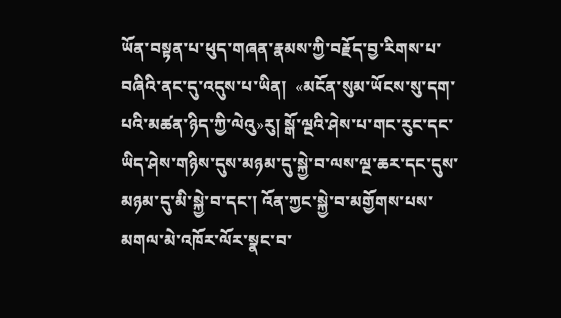ཡོན་བསྟན་པ་ཕུད་གཞན་རྣམས་ཀྱི་བརྗོད་བྱ་རིགས་པ་བཞིའི་ནང་དུ་འདུས་པ་ཡིན།  «མངོན་སུམ་ཡོངས་སུ་དག་པའི་མཚན་ཉིད་ཀྱི་ལེའུ»རུ། སྒོ་ལྔའི་ཤེས་པ་གང་རུང་དང་ཡིད་ཤེས་གཉིས་དུས་མཉམ་དུ་སྐྱེ་བ་ལས་ལྔ་ཆར་དང་དུས་མཉམ་དུ་མི་སྐྱེ་བ་དང་། འོན་ཀྱང་སྐྱེ་བ་མགྱོགས་པས་མགལ་མེ་འཁོར་ལོར་སྣང་བ་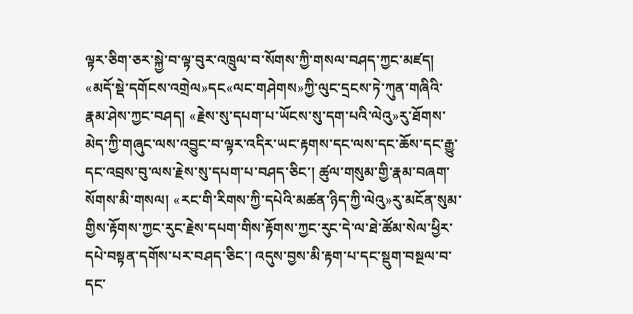ལྟར་ཅིག་ཅར་སྐྱེ་བ་ལྟ་བུར་འཁྲུལ་བ་སོགས་ཀྱི་གསལ་བཤད་ཀྱང་མཛད། «མདོ་སྡེ་དགོངས་འགྲེལ»དང«ལང་གཤེགས»ཀྱི་ལུང་དྲངས་ཏེ་ཀུན་གཞིའི་རྣམ་ཤེས་ཀྱང་བཤད། «རྗེས་སུ་དཔག་པ་ཡོངས་སུ་དག་པའི་ལེའུ»རུ་ཐོགས་མེད་ཀྱི་གཞུང་ལས་འབྱུང་བ་ལྟར་འདིར་ཡང་རྟགས་དང་ལས་དང་ཆོས་དང་རྒྱུ་དང་འབྲས་བུ་ལས་རྗེས་སུ་དཔག་པ་བཤད་ཅིང་། ཚུལ་གསུམ་གྱི་རྣམ་བཞག་སོགས་མི་གསལ། «རང་གི་རིགས་ཀྱི་དཔེའི་མཚན་ཉིད་ཀྱི་ལེའུ»རུ་མངོན་སུམ་གྱིས་རྟོགས་ཀྱང་རུང་རྗེས་དཔག་གིས་རྟོགས་ཀྱང་རུང་དེ་ལ་ཐེ་ཚོམ་སེལ་ཕྱིར་དཔེ་བསྟན་དགོས་པར་བཤད་ཅིང་། འདུས་བྱས་མི་རྟག་པ་དང་སྡུག་བསྔལ་བ་དང་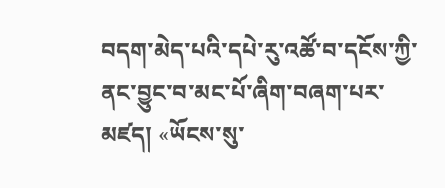བདག་མེད་པའི་དཔེ་རུ་འཚོ་བ་དངོས་ཀྱི་ནང་བྱུང་བ་མང་པོ་ཞིག་བཞག་པར་མཛད། «ཡོངས་སུ་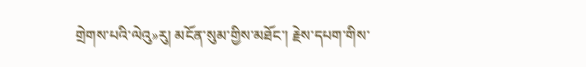གྲེགས་པའི་ལེའུ»རུ། མངོན་སུམ་གྱིས་མཐོང་། རྗེས་དཔག་གིས་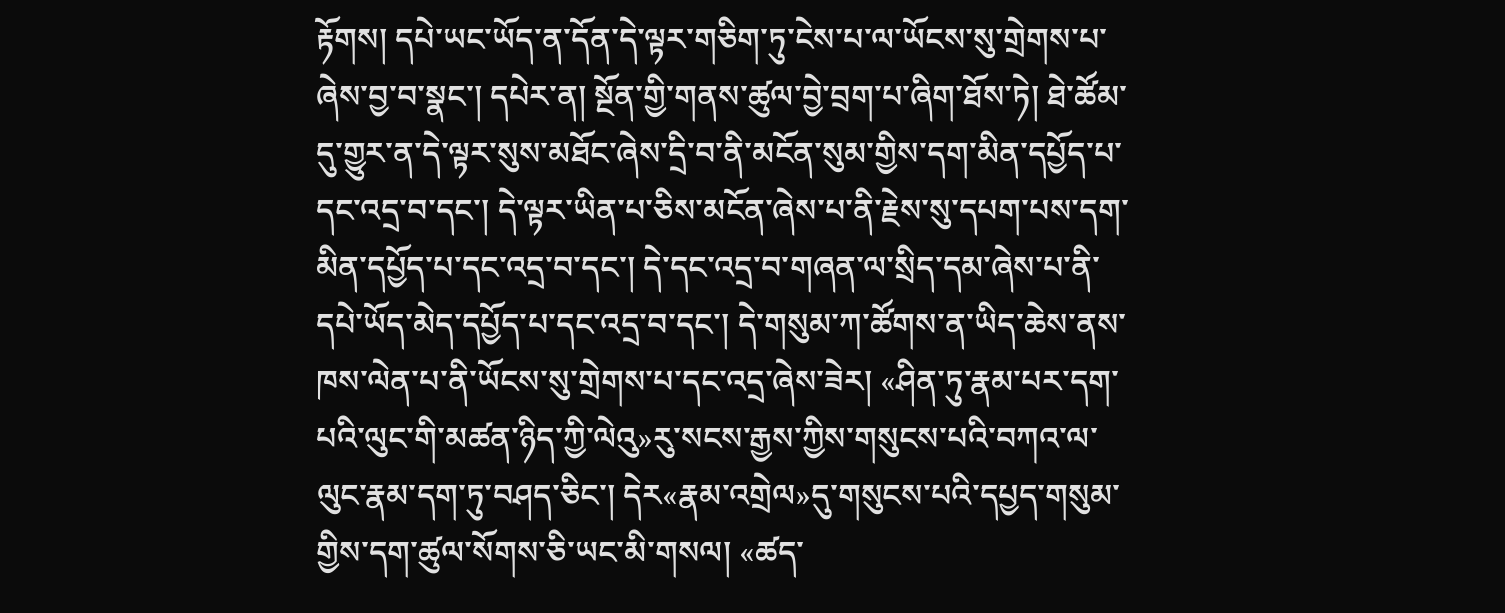རྟོགས། དཔེ་ཡང་ཡོད་ན་དོན་དེ་ལྟར་གཅིག་ཏུ་ངེས་པ་ལ་ཡོངས་སུ་གྲེགས་པ་ཞེས་བྱ་བ་སྣང་། དཔེར་ན། སྔོན་གྱི་གནས་ཚུལ་བྱེ་བྲག་པ་ཞིག་ཐོས་ཏེ། ཐེ་ཚོམ་དུ་གྱུར་ན་དེ་ལྟར་སུས་མཐོང་ཞེས་དྲི་བ་ནི་མངོན་སུམ་གྱིས་དག་མིན་དཔྱོད་པ་དང་འདྲ་བ་དང་། དེ་ལྟར་ཡིན་པ་ཅིས་མངོན་ཞེས་པ་ནི་རྗེས་སུ་དཔག་པས་དག་མིན་དཔྱོད་པ་དང་འདྲ་བ་དང་། དེ་དང་འདྲ་བ་གཞན་ལ་སྲིད་དམ་ཞེས་པ་ནི་དཔེ་ཡོད་མེད་དཔྱོད་པ་དང་འདྲ་བ་དང་། དེ་གསུམ་ཀ་ཚོགས་ན་ཡིད་ཆེས་ནས་ཁས་ལེན་པ་ནི་ཡོངས་སུ་གྲེགས་པ་དང་འདྲ་ཞེས་ཟེར། «ཤིན་ཏུ་རྣམ་པར་དག་པའི་ལུང་གི་མཚན་ཉིད་ཀྱི་ལེའུ»རུ་སངས་རྒྱས་ཀྱིས་གསུངས་པའི་བཀའ་ལ་ལུང་རྣམ་དག་ཏུ་བཤད་ཅིང་། དེར«རྣམ་འགྲེལ»དུ་གསུངས་པའི་དཔྱད་གསུམ་གྱིས་དག་ཚུལ་སོགས་ཅི་ཡང་མི་གསལ། «ཚད་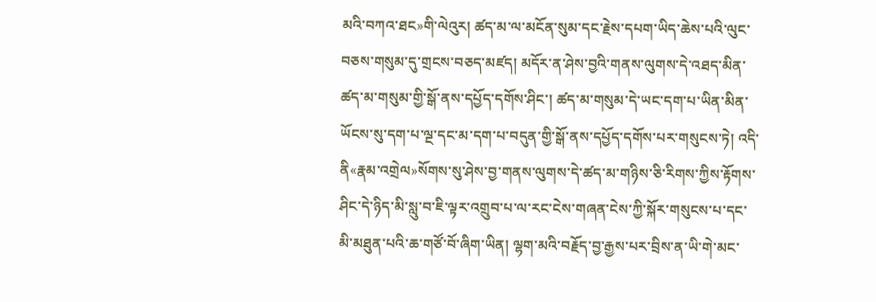མའི་བཀའ་ཐང»གི་ལེའུར། ཚད་མ་ལ་མངོན་སུམ་དང་རྗེས་དཔག་ཡིད་ཆེས་པའི་ལུང་བཅས་གསུམ་དུ་གྲངས་བཅད་མཛད། མདོར་ན་ཤེས་བྱའི་གནས་ལུགས་དེ་འཐད་མིན་ཚད་མ་གསུམ་གྱི་སྒོ་ནས་དཔྱོད་དགོས་ཤིང་། ཚད་མ་གསུམ་དེ་ཡང་དག་པ་ཡིན་མིན་ཡོངས་སུ་དག་པ་ལྔ་དང་མ་དག་པ་བདུན་གྱི་སྒོ་ནས་དཔྱོད་དགོས་པར་གསུངས་ཏེ། འདི་ནི«རྣམ་འགྲེལ»སོགས་སུ་ཤེས་བྱ་གནས་ལུགས་དེ་ཚད་མ་གཉིས་ཅི་རིགས་ཀྱིས་རྟོགས་ཤིང་དེ་ཉིད་མི་སླུ་བ་ཇི་ལྟར་འགྲུབ་པ་ལ་རང་ངེས་གཞན་ངེས་ཀྱི་སྐོར་གསུངས་པ་དང་མི་མཐུན་པའི་ཆ་གཙོ་བོ་ཞིག་ཡིན། ལྷག་མའི་བརྗོད་བྱ་རྒྱས་པར་བྲིས་ན་ཡི་གེ་མང་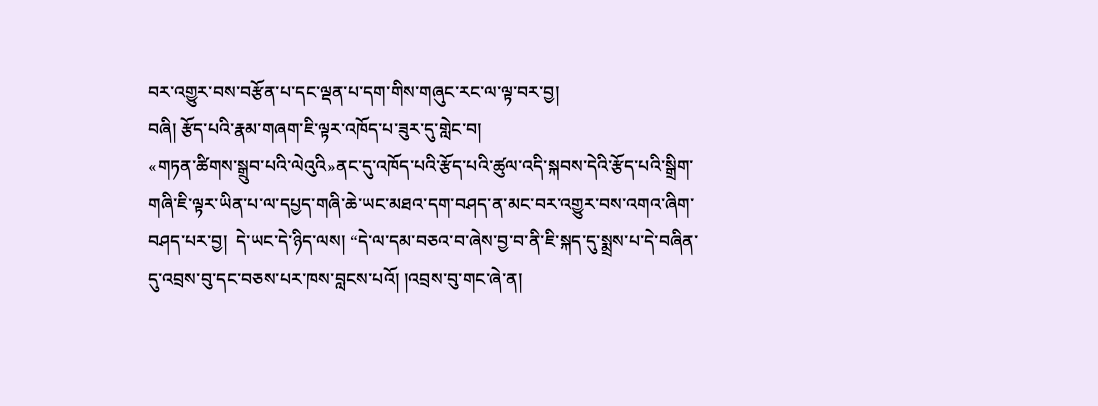བར་འགྱུར་བས་བརྩོན་པ་དང་ལྡན་པ་དག་གིས་གཞུང་རང་ལ་ལྟ་བར་བྱ།
བཞི། རྩོད་པའི་རྣམ་གཞག་ཇི་ལྟར་འཁོད་པ་ཟུར་དུ་གླེང་བ།
«གཏན་ཚིགས་སྒྲུབ་པའི་ལེའུའི»ནང་དུ་འཁོད་པའི་རྩོད་པའི་ཚུལ་འདི་སྐབས་དེའི་རྩོད་པའི་སྒྲིག་གཞི་ཇི་ལྟར་ཡིན་པ་ལ་དཔྱད་གཞི་ཆེ་ཡང་མཐའ་དག་བཤད་ན་མང་བར་འགྱུར་བས་འགའ་ཞིག་བཤད་པར་བྱ།  དེ་ཡང་དེ་ཉིད་ལས། “དེ་ལ་དམ་བཅའ་བ་ཞེས་བྱ་བ་ནི་ཇི་སྐད་དུ་སྨྲས་པ་དེ་བཞིན་དུ་འབྲས་བུ་དང་བཅས་པར་ཁས་བླངས་པའོ། །འབྲས་བུ་གང་ཞེ་ན།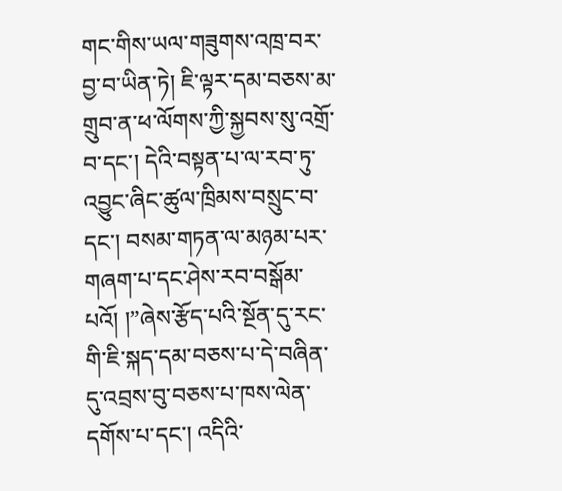གང་གིས་ཡལ་གཟུགས་འཁྲ་བར་བྱ་བ་ཡིན་ཏེ། ཇི་ལྟར་དམ་བཅས་མ་གྲུབ་ན་ཕ་ལོགས་ཀྱི་སྐྱབས་སུ་འགྲོ་བ་དང་། དེའི་བསྟན་པ་ལ་རབ་ཏུ་འབྱུང་ཞིང་ཚུལ་ཁྲིམས་བསྲུང་བ་དང་། བསམ་གཏན་ལ་མཉམ་པར་གཞག་པ་དང་ཤེས་རབ་བསྒོམ་པའོ། །”ཞེས་རྩོད་པའི་སྔོན་དུ་རང་གི་ཇི་སྐད་དམ་བཅས་པ་དེ་བཞིན་དུ་འབྲས་བུ་བཅས་པ་ཁས་ལེན་དགོས་པ་དང་། འདིའི་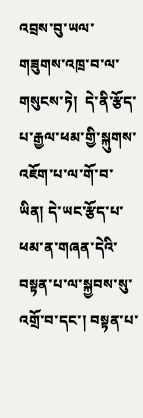འབྲས་བུ་ཡལ་གཟུགས་འཁྲ་བ་ལ་གསུངས་ཏེ།  དེ་ནི་རྩོད་པ་རྒྱལ་ཕམ་གྱི་སྐུགས་འཇོག་པ་ལ་གོ་བ་ཡིན། དེ་ཡང་རྩོད་པ་ཕམ་ན་གཞན་དེའི་བསྟན་པ་ལ་སྐྱབས་སུ་འགྲོ་བ་དང་། བསྟན་པ་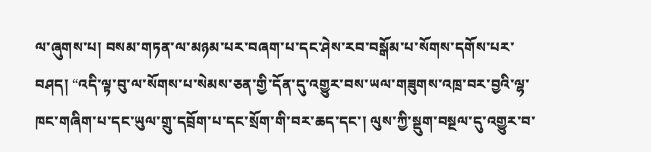ལ་ཞུགས་པ། བསམ་གཏན་ལ་མཉམ་པར་བཞག་པ་དང་ཤེས་རབ་བསྒོམ་པ་སོགས་དགོས་པར་བཤད། “འདི་ལྟ་བུ་ལ་སོགས་པ་སེམས་ཅན་གྱི་དོན་དུ་འགྱུར་བས་ཡལ་གཟུགས་འཁྲ་བར་བྱའི་ལྷ་ཁང་གཞིག་པ་དང་ཡུལ་གྲུ་དབྲོག་པ་དང་སྲོག་གི་བར་ཆད་དང་། ལུས་ཀྱི་སྡུག་བསྔལ་དུ་འགྱུར་བ་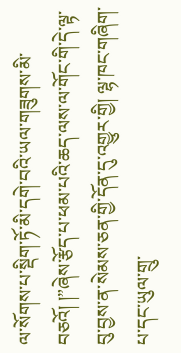ལ་སོགས་པ་སྡིག་ཏོ་མི་དགེ་བའི་ཡལ་གཟུགས་མི་བཅའོ། །”ཞེས་རྩོད་པ་ཕམ་པའི་ཆད་ལས་ལ་གོང་གི་དེ་ལྟ་བུ་བྱས་ན་སེམས་ཅན་གྱི་དོན་དུ་འགྱུར་གྱི། ལྷ་ཁང་གཞིག་པ་དང་ཡུལ་གྲུ་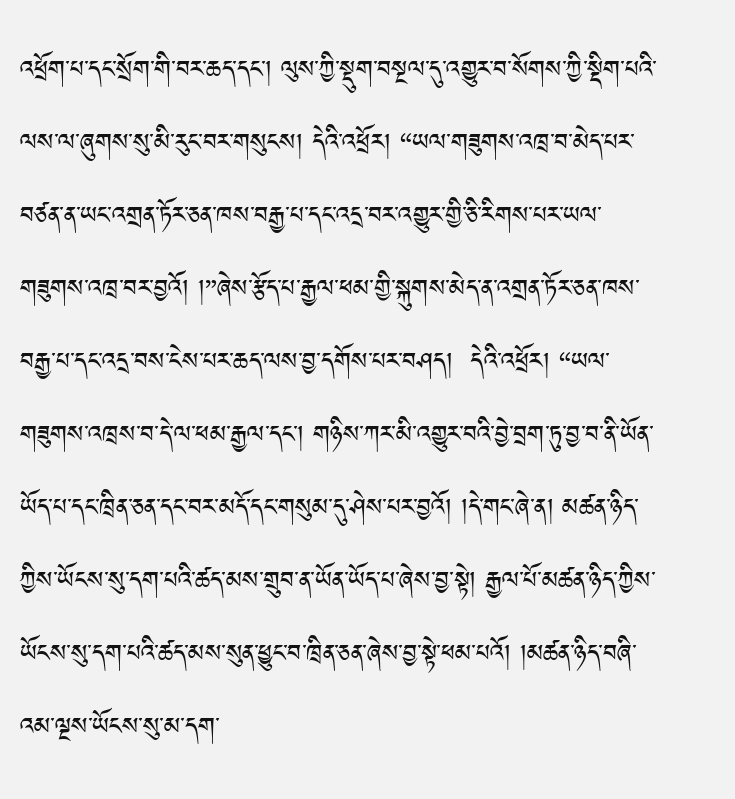འཕྲོག་པ་དང་སྲོག་གི་བར་ཆད་དང་། ལུས་ཀྱི་སྡུག་བསྔལ་དུ་འགྱུར་བ་སོགས་ཀྱི་སྡིག་པའི་ལས་ལ་ཞུགས་སུ་མི་རུང་བར་གསུངས། དེའི་འཕྲོར། “ཡལ་གཟུགས་འཁྲ་བ་མེད་པར་བཙན་ན་ཡང་འགྲན་ཏོར་ཅན་ཁས་བརྒྱ་པ་དང་འདྲ་བར་འགྱུར་གྱི་ཅི་རིགས་པར་ཡལ་གཟུགས་འཁྲ་བར་བྱའོ། །”ཞེས་རྩོད་པ་རྒྱལ་ཕམ་གྱི་སྐུགས་མེད་ན་འགྲན་ཏོར་ཅན་ཁས་བརྒྱ་པ་དང་འདྲ་བས་ངེས་པར་ཆད་ལས་བྱ་དགོས་པར་བཤད།  དེའི་འཕྲོར། “ཡལ་གཟུགས་འཁྲས་བ་དེ་ལ་ཕམ་རྒྱལ་དང་། གཉིས་ཀར་མི་འགྱུར་བའི་བྱེ་བྲག་ཏུ་བྱ་བ་ནི་ཡོན་ཡོད་པ་དང་ཁྲིན་ཅན་དང་བར་མདོ་དང་གསུམ་དུ་ཤེས་པར་བྱའོ། །དེ་གང་ཞེ་ན། མཚན་ཉིད་ཀྱིས་ཡོངས་སུ་དག་པའི་ཚད་མས་གྲུབ་ན་ཡོན་ཡོད་པ་ཞེས་བྱ་སྟེ། རྒྱལ་པོ་མཚན་ཉིད་ཀྱིས་ཡོངས་སུ་དག་པའི་ཚད་མས་སུན་ཕྱུང་བ་ཁྲིན་ཅན་ཞེས་བྱ་སྟེ་ཕམ་པའོ། །མཚན་ཉིད་བཞི་འམ་ལྔས་ཡོངས་སུ་མ་དག་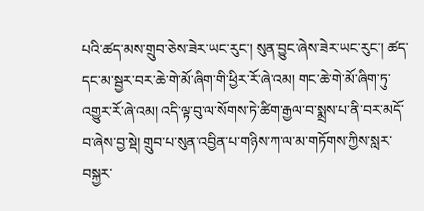པའི་ཚད་མས་གྲུབ་ཅེས་ཟེར་ཡང་རུང་། སུན་བྱུང་ཞེས་ཟེར་ཡང་རུང་། ཚད་དང་མ་སྦྱར་བར་ཆེ་གེ་མོ་ཞིག་གི་ཕྱིར་རོ་ཞེ་འམ། གང་ཆེ་གེ་མོ་ཞིག་ཏུ་འགྱུར་རོ་ཞེ་འམ། འདི་ལྟ་བུ་ལ་སོགས་ཏེ་ཚིག་རྒྱལ་བ་སྨྲས་པ་ནི་བར་མདོ་བ་ཞེས་བྱ་སྡེ། གྲུབ་པ་སུན་འབྱིན་པ་གཉིས་ཀ་ལ་མ་གཏོགས་ཀྱིས་སླར་བསྐྱར་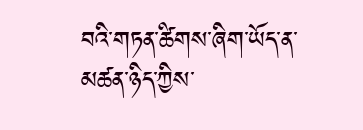བའི་གཏན་ཚིགས་ཞིག་ཡོད་ན་མཚན་ཉིད་ཀྱིས་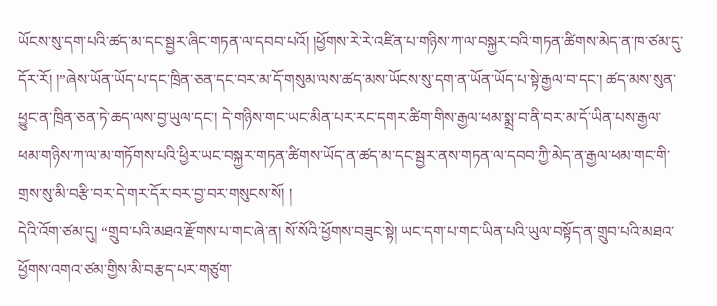ཡོངས་སུ་དག་པའི་ཚད་མ་དང་སྦྱར་ཞིང་གཏན་ལ་དབབ་པའོ། །ཕྱོགས་རེ་རེ་འཛིན་པ་གཉིས་ཀ་ལ་བསྐྱར་བའི་གཏན་ཚིགས་མེད་ན་ཁ་ཙམ་དུ་དོར་རོ། །”ཞེས་ཡོན་ཡོད་པ་དང་ཁྲིན་ཅན་དང་བར་མ་དོ་གསུམ་ལས་ཚད་མས་ཡོངས་སུ་དག་ན་ཡོན་ཡོད་པ་སྟེ་རྒྱལ་བ་དང་། ཚད་མས་སུན་ཕྱུང་ན་ཁྲིན་ཅན་ཏེ་ཆད་ལས་བྱ་ཡུལ་དང་། དེ་གཉིས་གང་ཡང་མིན་པར་རང་དགར་ཚིག་གིས་རྒྱལ་ཕམ་སྨྲ་བ་ནི་བར་མ་དོ་ཡིན་པས་རྒྱལ་ཕམ་གཉིས་ཀ་ལ་མ་གཏོགས་པའི་ཕྱིར་ཡང་བསྐྱར་གཏན་ཚིགས་ཡོད་ན་ཚད་མ་དང་སྦྱར་ནས་གཏན་ལ་དབབ་ཀྱི་མེད་ན་རྒྱལ་ཕམ་གང་གི་གྲས་སུ་མི་བརྩི་བར་དེ་གར་དོར་བར་བྱ་བར་གསུངས་སོ། །
དེའི་འོག་ཙམ་དུ། “གྲུབ་པའི་མཐའ་རྫོགས་པ་གང་ཞེ་ན། སོ་སོའི་ཕྱོགས་བཟུང་སྟེ། ཡང་དག་པ་གང་ཡིན་པའི་ཡུལ་བསྟོད་ན་གྲུབ་པའི་མཐའ་ཕྱོགས་འགའ་ཙམ་གྱིས་མི་བརྩད་པར་གཙུག་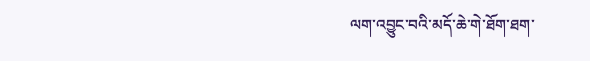ལག་འབྱུང་བའི་མདོ་ཆེ་གེ་ཐོག་ཐག་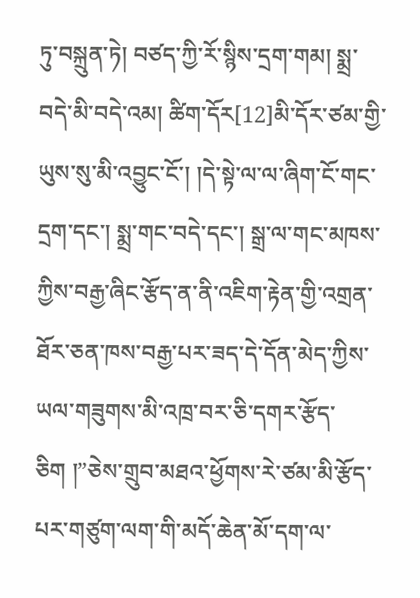ཏུ་བསྐྲུན་ཏེ། བཙད་ཀྱི་རོ་སྙིས་དྲག་གམ། སྨྲ་བདེ་མི་བདེ་འམ། ཚིག་དོར[12]མི་དོར་ཙམ་གྱི་ཡུས་སུ་མི་འབྱུང་ངོ་། །དེ་སྟེ་ལ་ལ་ཞིག་ངོ་གང་དྲག་དང་། སྨྲ་གང་བདེ་དང་། སྒྲ་ལ་གང་མཁས་ཀྱིས་བརྒྱ་ཞིང་རྩོད་ན་ནི་འཇིག་རྟེན་གྱི་འགྲན་ཐོར་ཅན་ཁས་བརྒྱ་པར་ཟད་དེ་དོན་མེད་ཀྱིས་ཡལ་གཟུགས་མི་འཁྲ་བར་ཅི་དགར་རྩོད་ཅིག །”ཅེས་གྲུབ་མཐའ་ཕྱོགས་རེ་ཙམ་མི་རྩོད་པར་གཙུག་ལག་གི་མདོ་ཆེན་མོ་དག་ལ་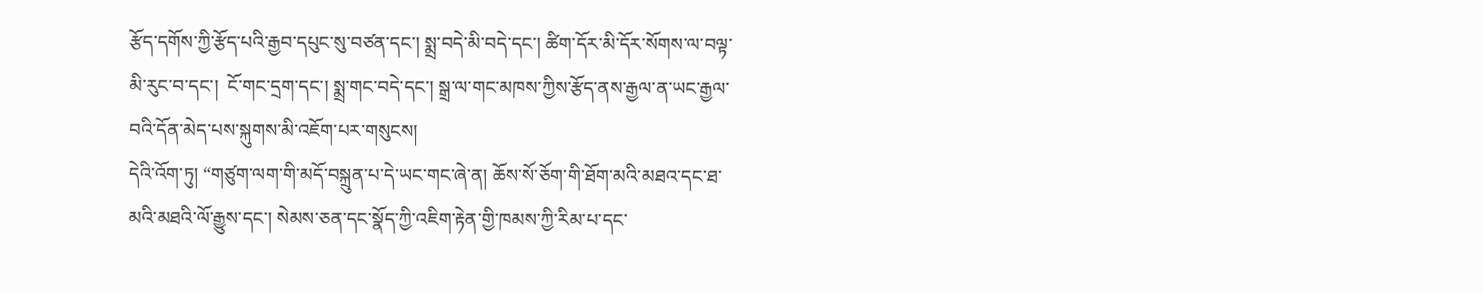རྩོད་དགོས་ཀྱི་རྩོད་པའི་རྒྱབ་དཔུང་སུ་བཙན་དང་། སྨྲ་བདེ་མི་བདེ་དང་། ཚིག་དོར་མི་དོར་སོགས་ལ་བལྟ་མི་རུང་བ་དང་།  ངོ་གང་དྲག་དང་། སྨྲ་གང་བདེ་དང་། སྒྲ་ལ་གང་མཁས་ཀྱིས་རྩོད་ནས་རྒྱལ་ན་ཡང་རྒྱལ་བའི་དོན་མེད་པས་སྐུགས་མི་འཇོག་པར་གསུངས།
དེའི་འོག་ཏུ། “གཙུག་ལག་གི་མདོ་བསྐྲུན་པ་དེ་ཡང་གང་ཞེ་ན། ཆོས་སོ་ཅོག་གི་ཐོག་མའི་མཐའ་དང་ཐ་མའི་མཐའི་ལོ་རྒྱུས་དང་། སེམས་ཅན་དང་སྣོད་ཀྱི་འཇིག་རྟེན་གྱི་ཁམས་ཀྱི་རིམ་པ་དང་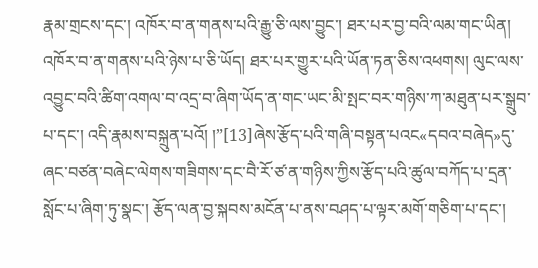རྣམ་གྲངས་དང་། འཁོར་བ་ན་གནས་པའི་རྒྱུ་ཅི་ལས་བྱུང་། ཐར་པར་བྱ་བའི་ལམ་གང་ཡིན། འཁོར་བ་ན་གནས་པའི་ཉེས་པ་ཅི་ཡོད། ཐར་པར་གྱུར་པའི་ཡོན་ཏན་ཅིས་འཕགས། ལུང་ལས་འབྱུང་བའི་ཚིག་འགལ་བ་འདྲ་བ་ཞིག་ཡོད་ན་གང་ཡང་མི་སྤང་བར་གཉིས་ཀ་མཐུན་པར་སྒྲུབ་པ་དང་། འདི་རྣམས་བསྐྲུན་པའོ། །”[13]ཞེས་རྩོད་པའི་གཞི་བསྟན་པའང«དབའ་བཞེད»དུ་ཞང་བཙན་བཞེང་ལེགས་གཟིགས་དང་བཻ་རོ་ཙ་ན་གཉིས་ཀྱིས་རྩོད་པའི་ཚུལ་བཀོད་པ་དྲན་སློང་པ་ཞིག་ཏུ་སྣང་། རྩོད་ལན་བྱ་སྐབས་མངོན་པ་ནས་བཤད་པ་ལྟར་མགོ་གཅིག་པ་དང་།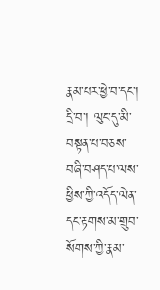རྣམ་པར་ཕྱེ་བ་དང་། དྲི་བ་། ལུང་དུ་མི་བསྟན་པ་བཅས་བཞི་བཤད་པ་ལས་ཕྱིས་ཀྱི་འདོད་ལེན་དང་རྟགས་མ་གྲུབ་སོགས་ཀྱི་རྣམ་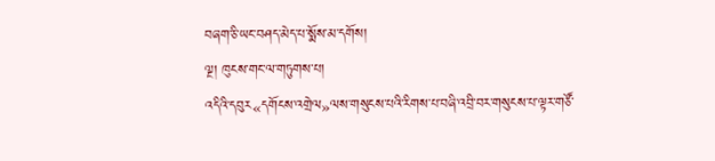བཞག་ཅི་ཡང་བཤད་མེད་པ་སྨོས་མ་དགོས།
ལྔ། ཁུངས་གང་ལ་གཏུགས་པ།
འདིའི་དབུར«དགོངས་འགྲེལ»ལས་གསུངས་པའི་རིགས་པ་བཞི་འབྲི་བར་གསུངས་པ་ལྟར་གཙོ་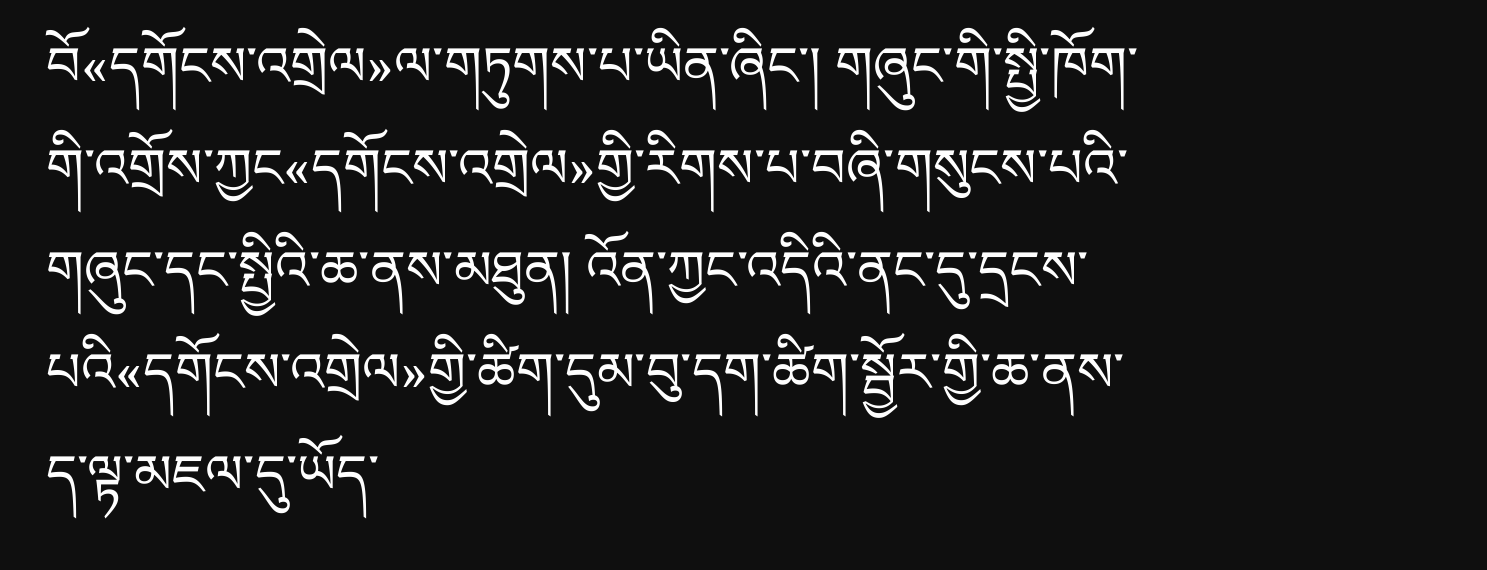བོ«དགོངས་འགྲེལ»ལ་གཏུགས་པ་ཡིན་ཞིང་། གཞུང་གི་སྤྱི་ཁོག་གི་འགྲོས་ཀྱང«དགོངས་འགྲེལ»གྱི་རིགས་པ་བཞི་གསུངས་པའི་གཞུང་དང་སྤྱིའི་ཆ་ནས་མཐུན། འོན་ཀྱང་འདིའི་ནང་དུ་དྲངས་པའི«དགོངས་འགྲེལ»གྱི་ཚིག་དུམ་བུ་དག་ཚིག་སྦྱོར་གྱི་ཆ་ནས་ད་ལྟ་མཇལ་དུ་ཡོད་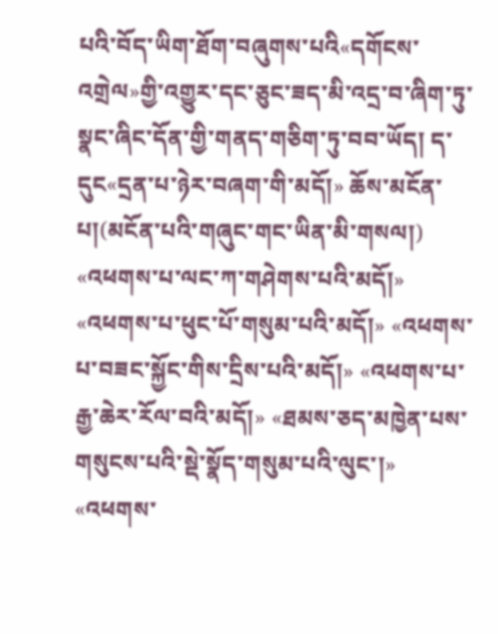པའི་བོད་ཡིག་ཐོག་བཞུགས་པའི«དགོངས་འགྲེལ»གྱི་འགྱུར་དང་ཅུང་ཟད་མི་འདྲ་བ་ཞིག་ཏུ་སྣང་ཞིང་དོན་གྱི་གནད་གཅིག་ཏུ་བབ་ཡོད། ད་དུང«དྲན་པ་ཉེར་བཞག་གི་མདོ།» ཆོས་མངོན་པ།(མངོན་པའི་གཞུང་གང་ཡིན་མི་གསལ།) «འཕགས་པ་ལང་ཀ་གཤེགས་པའི་མདོ།» «འཕགས་པ་ཕུང་པོ་གསུམ་པའི་མདོ།» «འཕགས་པ་བཟང་སྐྱོང་གིས་དྲིས་པའི་མདོ།» «འཕགས་པ་རྒྱ་ཆེར་རོལ་བའི་མདོ།» «ཐམས་ཅད་མཁྱེན་པས་གསུངས་པའི་སྡེ་སྣོད་གསུམ་པའི་ལུང་།»  «འཕགས་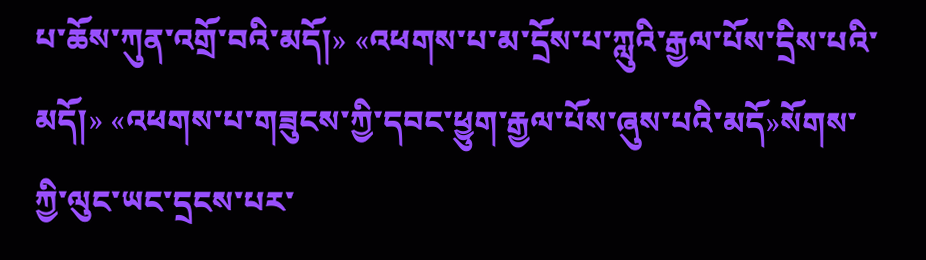པ་ཆོས་ཀུན་འགྲོ་བའི་མདོ།» «འཕགས་པ་མ་དྲོས་པ་ཀླུའི་རྒྱལ་པོས་དྲིས་པའི་མདོ།» «འཕགས་པ་གཟུངས་ཀྱི་དབང་ཕྱུག་རྒྱལ་པོས་ཞུས་པའི་མདོ»སོགས་ཀྱི་ལུང་ཡང་དྲངས་པར་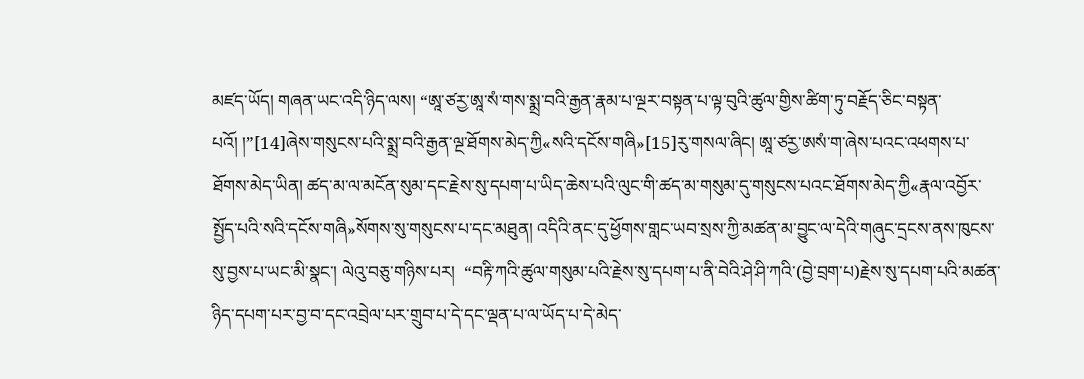མཛད་ཡོད། གཞན་ཡང་འདི་ཉིད་ལས། “ཨཱ་ཙརྱ་ཨཱ་སཾ་གས་སྨྲ་བའི་རྒྱན་རྣམ་པ་ལྔར་བསྟན་པ་ལྟ་བུའི་ཚུལ་གྱིས་ཚིག་ཏུ་བརྗོད་ཅིང་བསྟན་པའོ། །”[14]ཞེས་གསུངས་པའི་སྨྲ་བའི་རྒྱན་ལྔ་ཐོགས་མེད་ཀྱི«སའི་དངོས་གཞི»[15]རུ་གསལ་ཞིང། ཨཱ་ཙརྱ་ཨསཾ་ག་ཞེས་པའང་འཕགས་པ་ཐོགས་མེད་ཡིན། ཚད་མ་ལ་མངོན་སུམ་དང་རྗེས་སུ་དཔག་པ་ཡིད་ཆེས་པའི་ལུང་གི་ཚད་མ་གསུམ་དུ་གསུངས་པའང་ཐོགས་མེད་ཀྱི«རྣལ་འབྱོར་སྤྱོད་པའི་སའི་དངོས་གཞི»སོགས་སུ་གསུངས་པ་དང་མཐུན། འདིའི་ནང་དུ་ཕྱོགས་གླང་ཡབ་སྲས་ཀྱི་མཚན་མ་བྱུང་ལ་དེའི་གཞུང་དྲངས་ནས་ཁུངས་སུ་བྱས་པ་ཡང་མི་སྣང་། ལེའུ་བཅུ་གཉིས་པར།  “བརྟི་ཀའི་ཚུལ་གསུམ་པའི་རྗེས་སུ་དཔག་པ་ནི་བེའི་ཤེ་ཤི་ཀའི་(བྱེ་བྲག་པ)རྗེས་སུ་དཔག་པའི་མཚན་ཉིད་དཔག་པར་བྱ་བ་དང་འབྲེལ་པར་གྲུབ་པ་དེ་དང་ལྡན་པ་ལ་ཡོད་པ་དེ་མེད་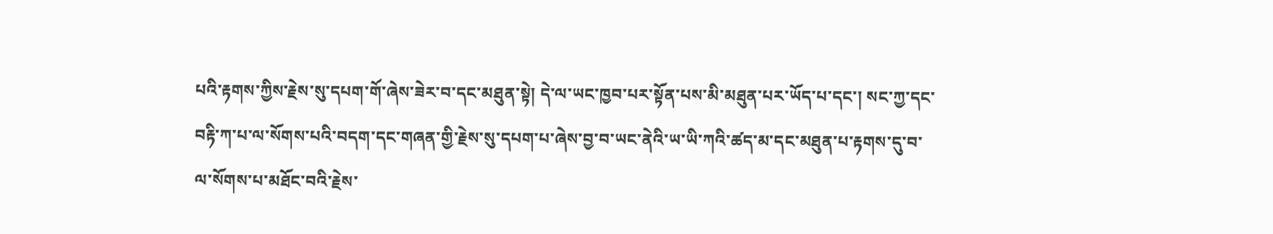པའི་རྟགས་ཀྱིས་རྗེས་སུ་དཔག་གོ་ཞེས་ཟེར་བ་དང་མཐུན་སྟེ། དེ་ལ་ཡང་ཁྱབ་པར་སྟོན་པས་མི་མཐུན་པར་ཡོད་པ་དང་། སང་ཀྱ་དང་བརྟི་ཀ་པ་ལ་སོགས་པའི་བདག་དང་གཞན་གྱི་རྗེས་སུ་དཔག་པ་ཞེས་བྱ་བ་ཡང་ནེའི་ཡ་ཡི་ཀའི་ཚད་མ་དང་མཐུན་པ་རྟགས་དུ་བ་ལ་སོགས་པ་མཐོང་བའི་རྗེས་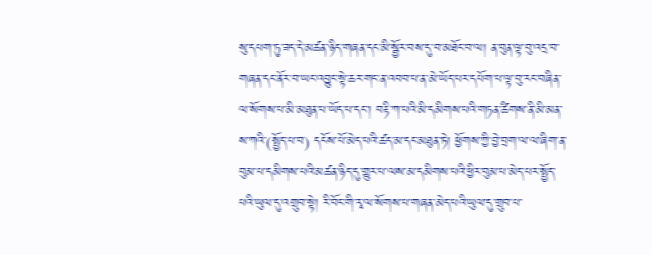སུ་དཔག་ཏུ་ཟད་དེ་མཚན་ཉིད་གཞན་དང་མི་སྦྱོར་བས་དུ་བ་མཐོང་བ་ལ། ན་བུན་ལྟ་བུ་འདྲ་བ་གཞན་དང་ནོར་བ་ཡང་འབྱུང་སྟེ་ཆར་གང་ན་འབབ་པ་ན་མེ་ཡོད་པར་དཔོག་པ་ལྟ་བུ་རང་བཞིན་ལ་སོགས་པ་མི་མཐུན་པ་ཡོད་པ་དང་། བརྟི་ཀ་པའི་མི་དམིགས་པའི་གཏན་ཚིགས་ནི་མི་མན་ས་ཀའི་(སྤྱོད་པ་བ) དངོས་པོ་མེད་པའི་ཚད་མ་དང་མཐུན་ཏེ། ཕྱོགས་ཀྱི་བྱེ་བྲག་ལ་ལ་ཞིག་ན་བུམ་པ་དམིགས་པའི་མཚན་ཉིད་དུ་གྱུར་པ་ལས་མ་དམིགས་པའི་ཕྱིར་བུམ་པ་མེད་པར་སྤྱོད་པའི་ཡུལ་དུ་འགྲུབ་སྟེ། རི་བོང་གི་རྭ་ལ་སོགས་པ་གཞན་མེད་པའི་ཡུལ་དུ་གྲུབ་པ་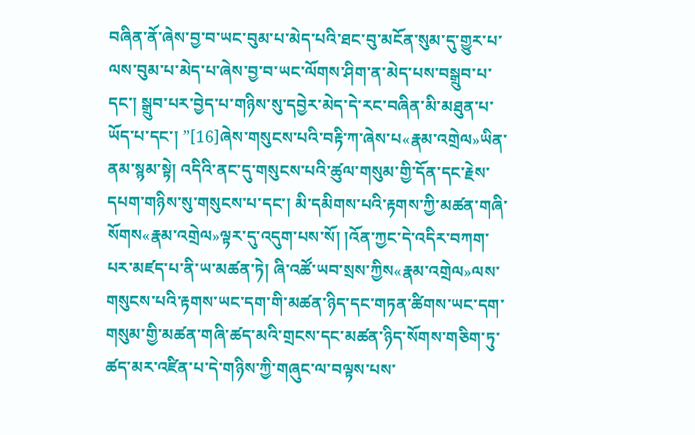བཞིན་ནོ་ཞེས་བྱ་བ་ཡང་བུམ་པ་མེད་པའི་ཐང་བུ་མངོན་སུམ་དུ་གྱུར་པ་ལས་བུམ་པ་མེད་པ་ཞེས་བྱ་བ་ཡང་ལོགས་ཤིག་ན་མེད་པས་བསྒྲུབ་པ་དང་། སྒྲུབ་པར་བྱེད་པ་གཉིས་སུ་དབྱེར་མེད་དེ་རང་བཞིན་མི་མཐུན་པ་ཡོད་པ་དང་། ”[16]ཞེས་གསུངས་པའི་བརྟི་ཀ་ཞེས་པ«རྣམ་འགྲེལ»ཡིན་ནམ་སྙམ་སྟེ། འདིའི་ནང་དུ་གསུངས་པའི་ཚུལ་གསུམ་གྱི་དོན་དང་རྗེས་དཔག་གཉིས་སུ་གསུངས་པ་དང་། མི་དམིགས་པའི་རྟགས་ཀྱི་མཚན་གཞི་སོགས«རྣམ་འགྲེལ»ལྟར་དུ་འདུག་པས་སོ། །འོན་ཀྱང་དེ་འདིར་བཀག་པར་མཛད་པ་ནི་ཡ་མཚན་ཏེ། ཞི་འཚོ་ཡབ་སྲས་ཀྱིས«རྣམ་འགྲེལ»ལས་གསུངས་པའི་རྟགས་ཡང་དག་གི་མཚན་ཉིད་དང་གཏན་ཚིགས་ཡང་དག་གསུམ་གྱི་མཚན་གཞི་ཚད་མའི་གྲངས་དང་མཚན་ཉིད་སོགས་གཅིག་ཏུ་ཚད་མར་འཛིན་པ་དེ་གཉིས་ཀྱི་གཞུང་ལ་བལྟས་པས་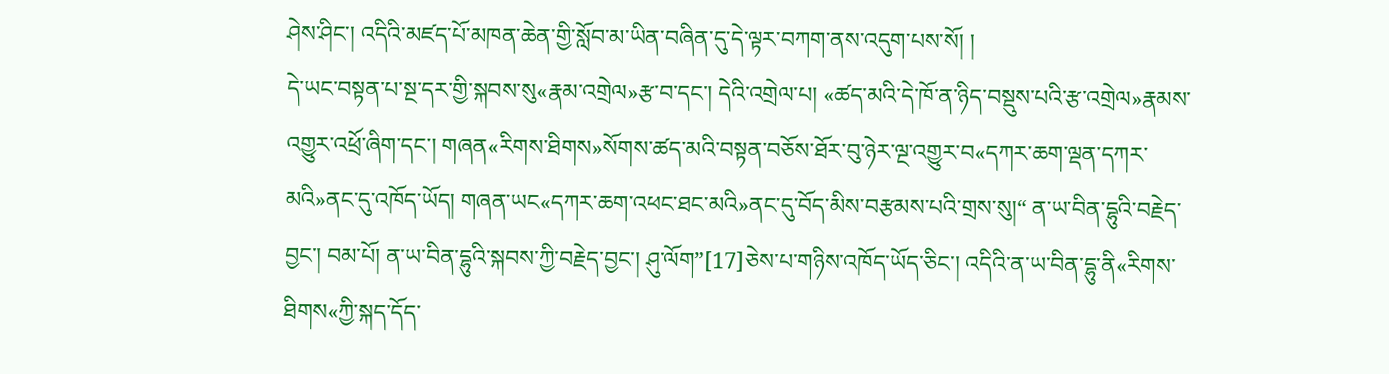ཤེས་ཤིང་། འདིའི་མཛད་པོ་མཁན་ཆེན་གྱི་སློབ་མ་ཡིན་བཞིན་དུ་དེ་ལྟར་བཀག་ནས་འདུག་པས་སོ། །
དེ་ཡང་བསྟན་པ་སྔ་དར་གྱི་སྐབས་སུ«རྣམ་འགྲེལ»རྩ་བ་དང་། དེའི་འགྲེལ་པ། «ཚད་མའི་དེ་ཁོ་ན་ཉིད་བསྡུས་པའི་རྩ་འགྲེལ»རྣམས་འགྱུར་འཕྲོ་ཞིག་དང་། གཞན«རིགས་ཐིགས»སོགས་ཚད་མའི་བསྟན་བཅོས་ཐོར་བུ་ཉེར་ལྔ་འགྱུར་བ«དཀར་ཆག་ལྡན་དཀར་མའི»ནང་དུ་འཁོད་ཡོད། གཞན་ཡང«དཀར་ཆག་འཕང་ཐང་མའི»ནང་དུ་བོད་མིས་བརྩམས་པའི་གྲས་སུ།“ ན་ཡ་བིན་དྷུའི་བརྗེད་བྱང་། བམ་པོ། ན་ཡ་བིན་དྷུའི་སྐབས་ཀྱི་བརྗེད་བྱང་། ཤུ་ལོག”[17]ཅེས་པ་གཉིས་འཁོད་ཡོད་ཅིང་། འདིའི་ན་ཡ་བིན་དྷུ་ནི«རིགས་ཐིགས«ཀྱི་སྐད་དོད་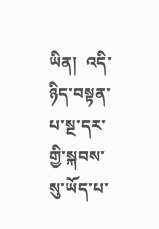ཡིན།  འདི་ཉིད་བསྟན་པ་སྔ་དར་གྱི་སྐབས་སུ་ཡོད་པ་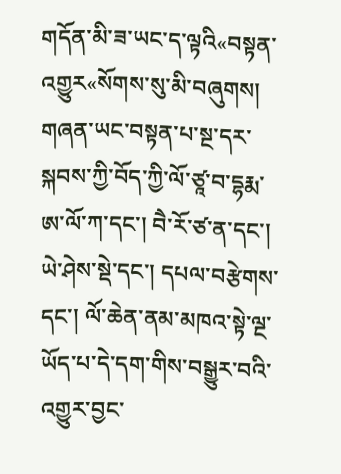གདོན་མི་ཟ་ཡང་ད་ལྟའི«བསྟན་འགྱུར«སོགས་སུ་མི་བཞུགས།  གཞན་ཡང་བསྟན་པ་སྔ་དར་སྐབས་ཀྱི་བོད་ཀྱི་ལོ་ཙཱ་བ་དྷརྨ་ཨ་ལོ་ཀ་དང་། བཻ་རོ་ཙ་ན་དང་། ཡེ་ཤེས་སྡེ་དང་། དཔལ་བརྩེགས་དང་། ལོ་ཆེན་ནམ་མཁའ་སྟེ་ལྔ་ཡོད་པ་དེ་དག་གིས་བསྒྱུར་བའི་འགྱུར་བྱང་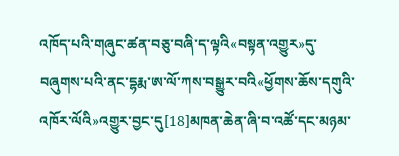འཁོད་པའི་གཞུང་ཚན་བཅུ་བཞི་ད་ལྟའི«བསྟན་འགྱུར»དུ་བཞུགས་པའི་ནང་དྷརྨ་ཨ་ལོ་ཀས་བསྒྱུར་བའི«ཕྱོགས་ཆོས་དགུའི་འཁོར་ལོའི»འགྱུར་བྱང་དུ[18]མཁན་ཆེན་ཞི་བ་འཚོ་དང་མཉམ་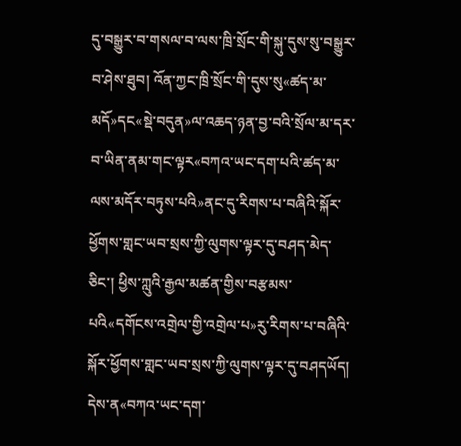དུ་བསྒྱུར་བ་གསལ་བ་ལས་ཁྲི་སྲོང་གི་སྐུ་དུས་སུ་བསྒྱུར་བ་ཤེས་ཐུབ། འོན་ཀྱང་ཁྲི་སྲོང་གི་དུས་སུ«ཚད་མ་མདོ»དང«སྡེ་བདུན»ལ་འཆད་ཉན་བྱ་བའི་སྲོལ་མ་དར་བ་ཡིན་ནམ་གང་ལྟར«བཀའ་ཡང་དག་པའི་ཚད་མ་ལས་མདོར་བཏུས་པའི»ནང་དུ་རིགས་པ་བཞིའི་སྐོར་ཕྱོགས་གླང་ཡབ་སྲས་ཀྱི་ལུགས་ལྟར་དུ་བཤད་མེད་ཅིང་། ཕྱིས་ཀླུའི་རྒྱལ་མཚན་གྱིས་བརྩམས་པའི«དགོངས་འགྲེལ་གྱི་འགྲེལ་པ»རུ་རིགས་པ་བཞིའི་སྐོར་ཕྱོགས་གླང་ཡབ་སྲས་ཀྱི་ལུགས་ལྟར་དུ་བཤདཡོད། དེས་ན«བཀའ་ཡང་དག་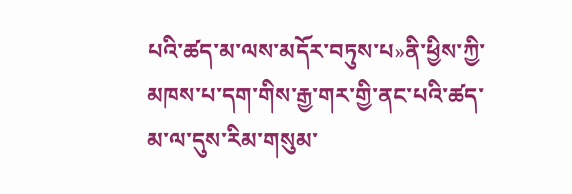པའི་ཚད་མ་ལས་མདོར་བཏུས་པ»ནི་ཕྱིས་ཀྱི་མཁས་པ་དག་གིས་རྒྱ་གར་གྱི་ནང་པའི་ཚད་མ་ལ་དུས་རིམ་གསུམ་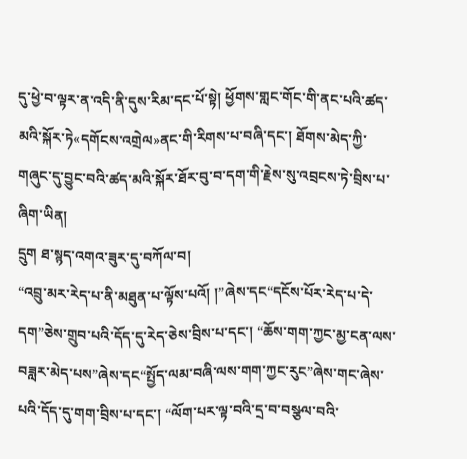དུ་ཕྱེ་བ་ལྟར་ན་འདི་ནི་དུས་རིམ་དང་པོ་སྟེ། ཕྱོགས་གླང་གོང་གི་ནང་པའི་ཚད་མའི་སྐོར་ཏེ«དགོངས་འགྲེལ»ནང་གི་རིགས་པ་བཞི་དང་། ཐོགས་མེད་ཀྱི་གཞུང་དུ་བྱུང་བའི་ཚད་མའི་སྐོར་ཐོར་བུ་བ་དག་གི་རྗེས་སུ་འབྲངས་ཏེ་བྲིས་པ་ཞིག་ཡིན།
དྲུག ཐ་སྙད་འགའ་ཟུར་དུ་བཀོལ་བ།
“འབྲུ་མར་རེད་པ་ནི་མཐུན་པ་ལྟོས་པའོ། །”ཞེས་དང“དངོས་པོར་རེད་པ་དེ་དག”ཅེས་གྲུབ་པའི་དོད་དུ་རེད་ཅེས་བྲིས་པ་དང་། “ཆོས་གག་ཀྱང་མྱ་ངན་ལས་བཟླར་མེད་པས”ཞེས་དང“སྤྱོད་ལམ་བཞི་ལས་གག་ཀྱང་རུང”ཞེས་གང་ཞེས་པའི་དོད་དུ་གག་བྲིས་པ་དང་། “ལོག་པར་ལྟ་བའི་དྲ་བ་བསྩལ་བའི་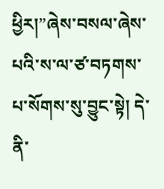ཕྱིར།”ཞེས་བསལ་ཞེས་པའི་ས་ལ་ཙ་བཏགས་པ་སོགས་སུ་བྱུང་སྟེ། དེ་ནི་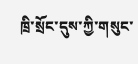ཁྲི་སྲོང་དུས་ཀྱི་གསུང་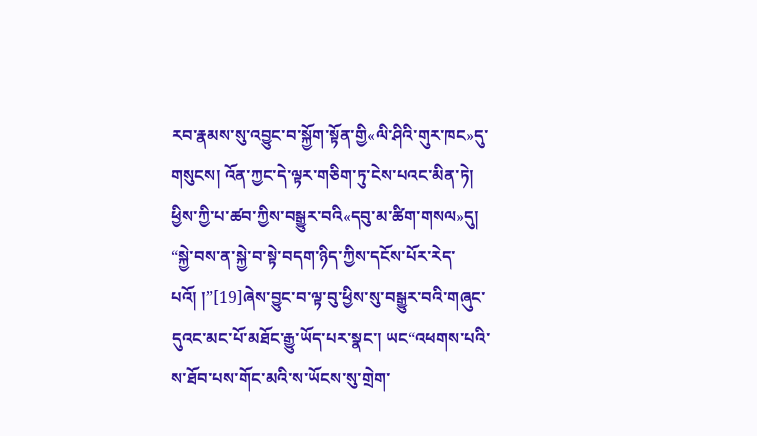རབ་རྣམས་སུ་འབྱུང་བ་སྐྱོག་སྟོན་གྱི«ལི་ཤིའི་གུར་ཁང»དུ་གསུངས། འོན་ཀྱང་དེ་ལྟར་གཅིག་ཏུ་ངེས་པའང་མིན་ཏེ། ཕྱིས་ཀྱི་པ་ཚབ་ཀྱིས་བསྒྱུར་བའི«དབུ་མ་ཚིག་གསལ»དུ། “སྐྱེ་བས་ན་སྐྱེ་བ་སྟེ་བདག་ཉིད་ཀྱིས་དངོས་པོར་རེད་པའོ། །”[19]ཞེས་བྱུང་བ་ལྟ་བུ་ཕྱིས་སུ་བསྒྱུར་བའི་གཞུང་དུའང་མང་པོ་མཐོང་རྒྱུ་ཡོད་པར་སྣང་། ཡང“འཕགས་པའི་ས་ཐོབ་པས་གོང་མའི་ས་ཡོངས་སུ་གྲེག་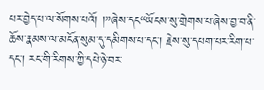པར་བྱེད་པ་ལ་སོགས་པའོ། །”ཞེས་དང“ཡོངས་སུ་གྲེགས་པ་ཞེས་བྱ་བ་ནི་ཆོས་རྣམས་ལ་མངོན་སུམ་དུ་དམིགས་པ་དང་། རྗེས་སུ་དཔག་པར་རིག་པ་དང་། རང་གི་རིགས་ཀྱི་དཔེ་ཉེ་བར་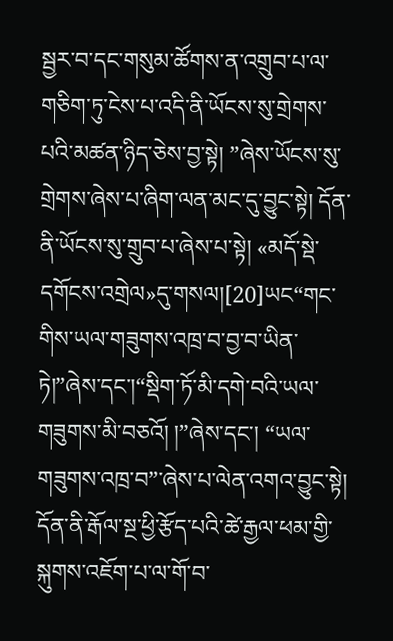སྦྱར་བ་དང་གསུམ་ཚོགས་ན་འགྲུབ་པ་ལ་གཅིག་ཏུ་ངེས་པ་འདི་ནི་ཡོངས་སུ་གྲེགས་པའི་མཚན་ཉིད་ཅེས་བྱ་སྟེ། ”ཞེས་ཡོངས་སུ་གྲེགས་ཞེས་པ་ཞིག་ལན་མང་དུ་བྱུང་སྟེ། དོན་ནི་ཡོངས་སུ་གྲུབ་པ་ཞེས་པ་སྟེ། «མདོ་སྡེ་དགོངས་འགྲེལ»དུ་གསལ།[20]ཡང“གང་གིས་ཡལ་གཟུགས་འཁྲ་བ་བྱ་བ་ཡིན་ཏེ།”ཞེས་དང་།“སྡིག་ཏོ་མི་དགེ་བའི་ཡལ་གཟུགས་མི་བཅའོ། །”ཞེས་དང་། “ཡལ་གཟུགས་འཁྲ་བ”་ཞེས་པ་ལེན་འགའ་བྱུང་སྟེ། དོན་ནི་རྒོལ་སྔ་ཕྱི་རྩོད་པའི་ཚེ་རྒྱལ་ཕམ་གྱི་སྐུགས་འཇོག་པ་ལ་གོ་བ་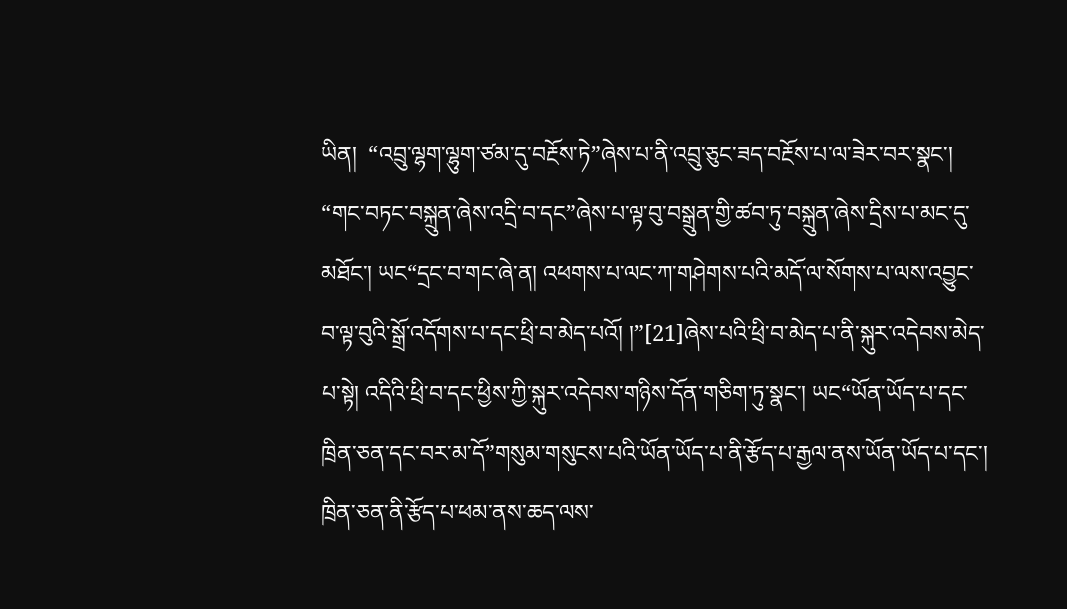ཡིན།  “འབྲུ་ལྷག་ལྷུག་ཙམ་དུ་བརྔོས་ཏེ”ཞེས་པ་ནི་འབྲུ་ཅུང་ཟད་བརྔོས་པ་ལ་ཟེར་བར་སྣང་། “གང་བཏང་བསྐྲུན་ཞེས་འདྲི་བ་དང”ཞེས་པ་ལྟ་བུ་བསྒྲུན་གྱི་ཚབ་ཏུ་བསྐྲུན་ཞེས་དྲིས་པ་མང་དུ་མཐོང་། ཡང“དྲང་བ་གང་ཞེ་ན། འཕགས་པ་ལང་ཀ་གཤེགས་པའི་མདོ་ལ་སོགས་པ་ལས་འབྱུང་བ་ལྟ་བུའི་སྒྲོ་འདོགས་པ་དང་ཕྲི་བ་མེད་པའོ། །”[21]ཞེས་པའི་ཕྲི་བ་མེད་པ་ནི་སྐུར་འདེབས་མེད་པ་སྟེ། འདིའི་ཕྲི་བ་དང་ཕྱིས་ཀྱི་སྐུར་འདེབས་གཉིས་དོན་གཅིག་ཏུ་སྣང་། ཡང“ཡོན་ཡོད་པ་དང་ཁྲིན་ཅན་དང་བར་མ་དོ”གསུམ་གསུངས་པའི་ཡོན་ཡོད་པ་ནི་རྩོད་པ་རྒྱལ་ནས་ཡོན་ཡོད་པ་དང་། ཁྲིན་ཅན་ནི་རྩོད་པ་ཕམ་ནས་ཆད་ལས་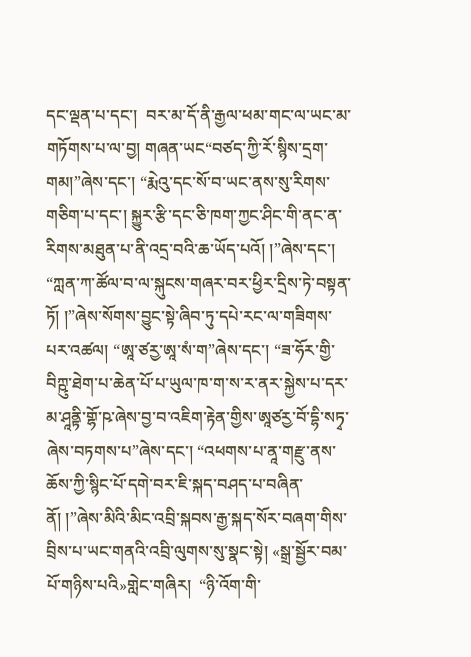དང་ལྡན་པ་དང་།  བར་མ་དོ་ནི་རྒྱལ་ཕམ་གང་ལ་ཡང་མ་གཏོགས་པ་ལ་བྱ། གཞན་ཡང“བཙད་ཀྱི་རོ་སྙིས་དྲག་གམ།”ཞེས་དང་། “རྨེའུ་དང་སོ་བ་ཡང་ནས་སུ་རིགས་གཅིག་པ་དང་། སྐྱུར་རྩི་དང་ཅི་ཁག་ཀྱང་ཤིང་གི་ནང་ན་རིགས་མཐུན་པ་ནི་འདྲ་བའི་ཆ་ཡོད་པའོ། །”ཞེས་དང་། “ཀླན་ཀ་ཚོལ་བ་ལ་སྐུངས་གཞར་བར་ཕྱིར་དྲིས་ཏེ་བསྟན་ཏོ། །”ཞེས་སོགས་བྱུང་སྟེ་ཞིབ་ཏུ་དཔེ་རང་ལ་གཟིགས་པར་འཚལ། “ཨཱ་ཙརྱ་ཨཱ་སཾ་ག”ཞེས་དང་། “ཟ་ཧོར་གྱི་བིཀྵུ་ཐེག་པ་ཆེན་པོ་པ་ཡུལ་ཁ་ག་ས་ར་ནར་སྐྱེས་པ་དར་མ་ཤཱནྟི་གྷོ་ཥ་ཞེས་བྱ་བ་འཇིག་རྟེན་གྱིས་ཨཱཙརྱ་བོ་དྷི་སཏྭ་ཞེས་བཏགས་པ”ཞེས་དང་། “འཕགས་པ་ནཱ་གརྫུ་ནས་ཆོས་ཀྱི་སྙིང་པོ་དགེ་བར་ཇི་སྐད་བཤད་པ་བཞིན་ནོ། །”ཞེས་མིའི་མིང་འབྲི་སྐབས་རྒྱ་སྐད་སོར་བཞག་གིས་བྲིས་པ་ཡང་གནའི་འབྲི་ལུགས་སུ་སྣང་སྟེ། «སྒྲ་སྦྱོར་བམ་པོ་གཉིས་པའི»གླེང་གཞིར།  “ཉི་འོག་གི་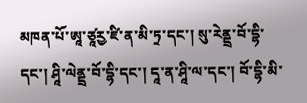མཁན་པོ་ཨཱ་ཙཱརྱ་ཛི་ན་མི་ཏྲ་དང་། སུ་རེནྡྲ་བོ་དྷི་དང་། ཤཱི་ལེནྡྲ་བོ་དྷི་དང་། དཱ་ན་ཤཱི་ལ་དང་། བོ་དྷི་མི་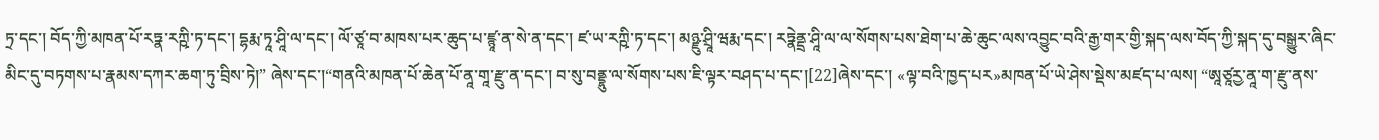ཏྲ་དང་། བོད་ཀྱི་མཁན་པོ་རཏྣ་རཀྵི་ཏ་དང་། དྷརྨ་ཏཱ་ཤཱི་ལ་དང་། ལོ་ཙཱ་བ་མཁས་པར་ཆུད་པ་ཛྙཱ་ན་སེ་ན་དང་། ཛ་ཡ་རཀྵི་ཏ་དང་། མཉྫུ་ཤྲཱི་ཝརྨ་དང་། རཏྣེནྡྲ་ཤཱི་ལ་ལ་སོགས་པས་ཐེག་པ་ཆེ་ཆུང་ལས་འབྱུང་བའི་རྒྱ་གར་གྱི་སྐད་ལས་བོད་ཀྱི་སྐད་དུ་བསྒྱུར་ཞིང་མིང་དུ་བཏགས་པ་རྣམས་དཀར་ཆག་ཏུ་བྲིས་ཏེ།” ཞེས་དང་།“གནའི་མཁན་པོ་ཆེན་པོ་ནཱ་གཱ་རྫུ་ན་དང་། བ་སུ་བནྡྷུ་ལ་སོགས་པས་ཇི་ལྟར་བཤད་པ་དང་།[22]ཞེས་དང་། «ལྟ་བའི་ཁྱད་པར»མཁན་པོ་ཡེ་ཤེས་སྡེས་མཛད་པ་ལས། “ཨཱཙཱརྱ་ནཱ་ག་རྫུ་ནས་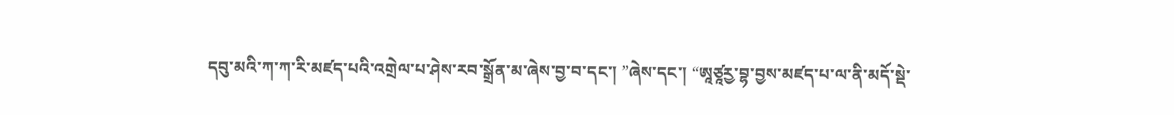དབུ་མའི་ཀ་ཀ་རི་མཛད་པའི་འགྲེལ་པ་ཤེས་རབ་སྒྲོན་མ་ཞེས་བྱ་བ་དང་། ”ཞེས་དང་། “ཨཱཙཱརྱ་བྷ་བྱས་མཛད་པ་ལ་ནི་མདོ་སྡེ་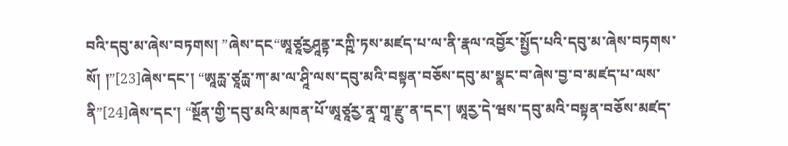བའི་དབུ་མ་ཞེས་བཏགས། ”ཞེས་དང“ཨཱཙཱརྱཤཱནྟ་རཀྵི་ཏས་མཛད་པ་ལ་ནི་རྣལ་འབྱོར་སྤྱོད་པའི་དབུ་མ་ཞེས་བཏགས་སོ། །”[23]ཞེས་དང་། “ཨཱརྻ་ཙཱརྻ་ཀ་མ་ལ་ཤཱི་ལས་དབུ་མའི་བསྟན་བཅོས་དབུ་མ་སྣང་བ་ཞེས་བྱ་བ་མཛད་པ་ལས་ནི”[24]ཞེས་དང་། “སྔོན་གྱི་དབུ་མའི་མཁན་པོ་ཨཱཙཱརྱ་ནཱ་གཱ་རྫུ་ན་དང་། ཨཱརྱ་དེ་ཝས་དབུ་མའི་བསྟན་བཅོས་མཛད་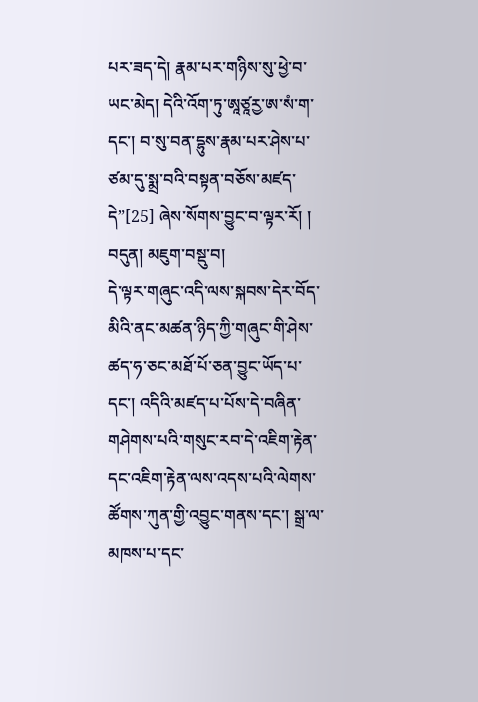པར་ཟད་དེ། རྣམ་པར་གཉིས་སུ་ཕྱེ་བ་ཡང་མེད། དེའི་འོག་ཏུ་ཨཱཙཱརྱ་ཨ་སཾ་ག་དང་། བ་སུ་བན་དྷུས་རྣམ་པར་ཤེས་པ་ཙམ་དུ་སྨྲ་བའི་བསྟན་བཅོས་མཛད་དེ”[25] ཞེས་སོགས་བྱུང་བ་ལྟར་རོ། །
བདུན། མཇུག་བསྡུ་བ།
དེ་ལྟར་གཞུང་འདི་ལས་སྐབས་དེར་བོད་མིའི་ནང་མཚན་ཉིད་ཀྱི་གཞུང་གི་ཤེས་ཚད་ཧ་ཅང་མཐོ་པོ་ཅན་བྱུང་ཡོད་པ་དང་། འདིའི་མཛད་པ་པོས་དེ་བཞིན་གཤེགས་པའི་གསུང་རབ་དེ་འཇིག་རྟེན་དང་འཇིག་རྟེན་ལས་འདས་པའི་ལེགས་ཚོགས་ཀུན་གྱི་འབྱུང་གནས་དང་། སྒྲ་ལ་མཁས་པ་དང་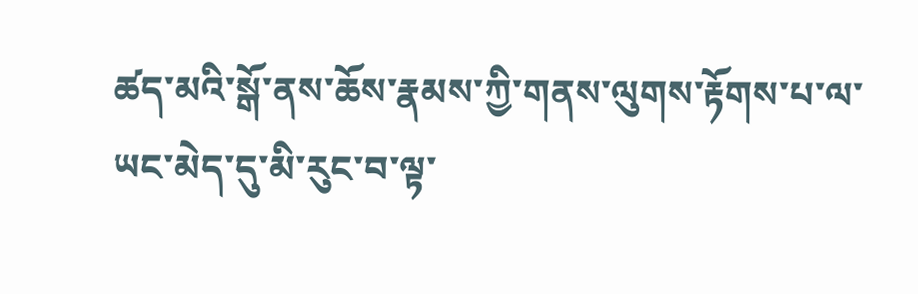ཚད་མའི་སྒོ་ནས་ཆོས་རྣམས་ཀྱི་གནས་ལུགས་རྟོགས་པ་ལ་ཡང་མེད་དུ་མི་རུང་བ་ལྟ་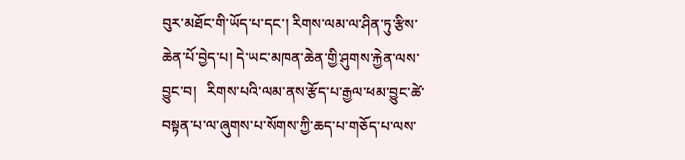བུར་མཐོང་གི་ཡོད་པ་དང་། རིགས་ལམ་ལ་ཤིན་ཏུ་རྩིས་ཆེན་པོ་བྱེད་པ། དེ་ཡང་མཁན་ཆེན་གྱི་ཤུགས་རྐྱེན་ལས་བྱུང་བ།   རིགས་པའི་ལམ་ནས་རྩོད་པ་རྒྱལ་ཕམ་བྱུང་ཚེ་བསྟན་པ་ལ་ཞུགས་པ་སོགས་ཀྱི་ཆད་པ་གཅོད་པ་ལས་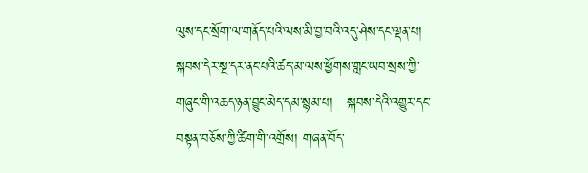ལུས་དང་སྲོག་ལ་གནོད་པའི་ལས་མི་བྱ་བའི་འདུ་ཤེས་དང་ལྡན་པ། སྐབས་དེར་སྔ་དར་ནང་པའི་ཚད་མ་ལས་ཕྱོགས་གླང་ཡབ་སྲས་ཀྱི་གཞུང་གི་འཆད་ཉན་བྱུང་མེད་དམ་སྙམ་པ།   སྐབས་དེའི་འགྱུར་དང་བསྟན་བཅོས་ཀྱི་ཚིག་གི་འགྲོས། གཞན་བོད་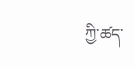ཀྱི་ཚད་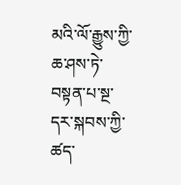མའི་ལོ་རྒྱུས་ཀྱི་ཆ་ཤས་ཏེ་བསྟན་པ་སྔ་དར་སྐབས་ཀྱི་ཚད་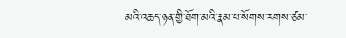མའི་འཆད་ཉན་གྱི་ཐོག་མའི་རྣམ་པ་སོགས་རགས་ཙམ་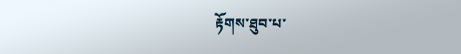རྟོགས་ཐུབ་པ་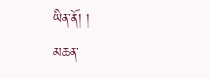ཡིན་ནོ། །
མཆན་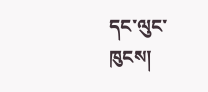དང་ལུང་ཁུངས།